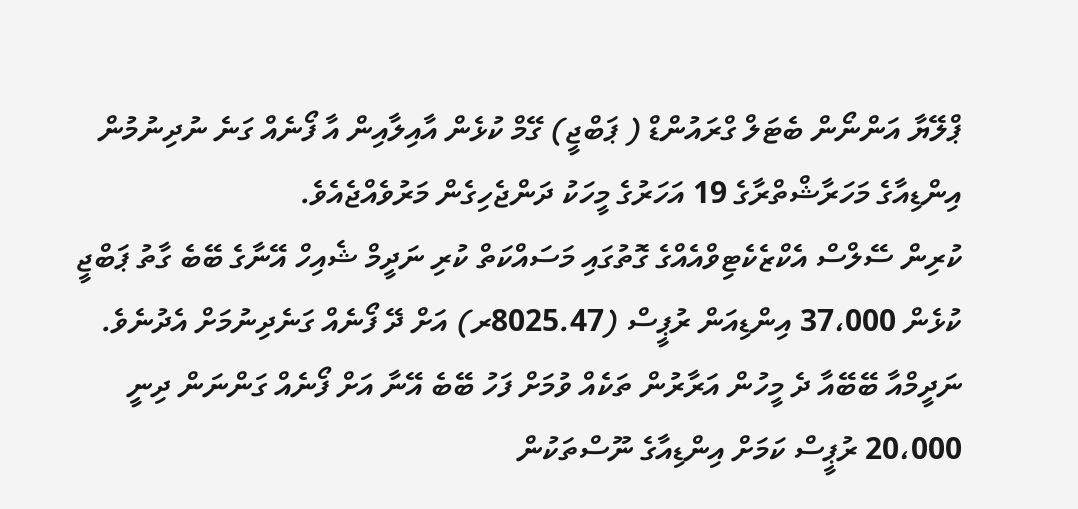ޕްލޭޔާ އަންނޯން ބެޓަލް ގްރައުންޑް ( ޕަބްޖީ) ގޭމް ކުޅެން އާއިލާއިން އާ ފޯނެއް ގަނެ ނުދިނުމުން އިންޑިއާގެ މަހަރާޝްތްރާގެ 19 އަހަރުގެ މީހަކު ދަންޖެހިގެން މަރުވެއްޖެއެވެ.
ކުރިން ސޭލްސް އެކްޒެކެޓިވްއެއްގެ ގޮތުގައި މަސައްކަތް ކުރި ނަދީމް ޝެއިހް އޭނާގެ ބޭބެ ގާތު ޕަބްޖީ ކުޅެން 37،000 އިންޑިއަން ރުޕީސް (8025.47ރ) އަށް ދޭ ފޯނެއް ގަނެދިނުމަށް އެދުނެވެ.
ނަދީމްއާ ބޭބޭއާ ދެ މީހުން އަރާރުން ތަކެއް ވުމަށް ފަހު ބޭބެ އޭނާ އަށް ފޯނެއް ގަންނަން ދިނީ 20،000 ރުޕީސް ކަމަށް އިންޑިއާގެ ނޫސްތަކުން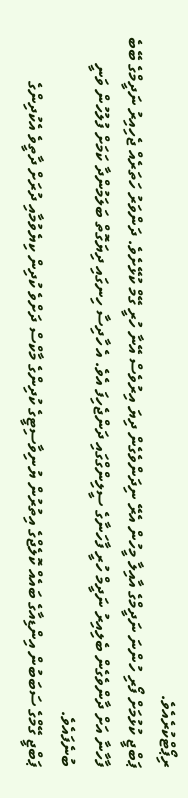ރިޕޯޓްކުރެއެވެ.
ޕަބްޖީ ކުޅުމަށް ފޯރި ހުންނަ ނަދީމްގެ އާއިލާ މީހުން އެރޭ ނިދަންވެގެން ދިޔަ އިރުވެސް އޭނާ ހުރީ ގޭމް ކުޅޭށެވެ. ދަންވަރު ހަތަރެއް ޖެހިއިރު ނަދީމްގެ ބޭބެ ފާހާނާ އަށް ދާންވެގެން ބެލިއިރު ނަދީމް ހުރީ ފާހަނާގެ ސީލިންގްގައި ދަންޖެހިފަ އެވެ. އެ ހާދިސާ ހިނގައި ދިޔަގޮތް ބަލަމުންދާ ކަމަށް ފުލުހުން ވަނީ ބުނެފައެވެ.
ޕަބްޖީ ގޭމްގެ ސަބަބުން އިންޑިއާގެ ބައެއް ކޮލެޖްގެ އިތުރުން ޔުނިވާސިޓީގެ ކުދިންގެ މާކްސް ދަށްވެ ކުދިން ކިޔެވުމާއި ދުރަށް ދާތީވެ އެކުދިންގެ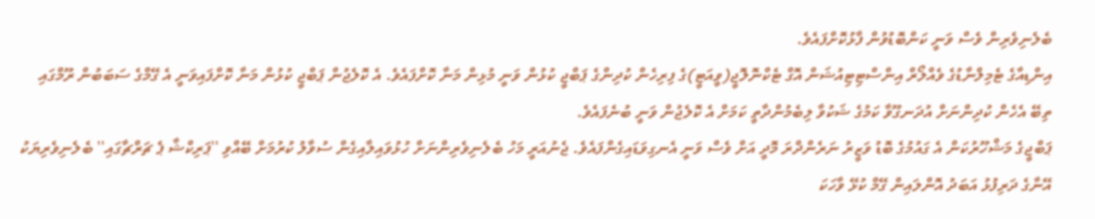ބެލެނިވެރިން ވެސް ވަނީ ކަންބޮޑުވުން ފާޅުކޮށްފައެވެ.
އިންޑިއާގެ ޓެމިލްނާޑުގެ ވެއްލޯރް އިންސްޓިޓިއުޝަން އޮގް ޓެކްނޮލޮޖީ(ވީއަޓީ)ގެ ފިރިހެން ކުދިންގެ ޕަބްޖީ ކުޅުން ވަނީ މުޅިން މަނާ ކޮށްފައެވެ. އެ ކޮލެޖުން ޕަބްޖީ ކުޅުން މަނާ ކޮށްފައިވަނީ އެ ގޭމްގެ ސަބަބުން ރޫމްގައި ތިބޭ އެހެން ކުދިންނަށް އުދަނގޫވާ ކަމުގެ ޝަކުވާ ލިބެމުންދާތީ ކަމަށް އެ ކޮލެޖުން ވަނީ ބުނެފައެވެ.
ޕަބްޖީގެ މަޝްހޫރުކަން އެ ގައުމުގެ ބޮޑު ވަޒީރު ނަރެންދްރަ މޮދީ އަށް ވެސް ވަނީ އެނގިވަޑައިގެންފައެވެ. ޖެނުއަރީ މަހު ބެލެނިވެރިންނަށް ހުޅުވައިލާއިގެން ސުވާލު ކުރުމަށް ބޭއްވި ''ޕަރިކްޝާ ޕެ ޗަރްޗާގައި'' ބެލެނިވެރިޔަކު އޭނާގެ ދަރިފުޅު އަބަދު އޮންލައިން ގޭމް ކުޅޭ ވާހަކަ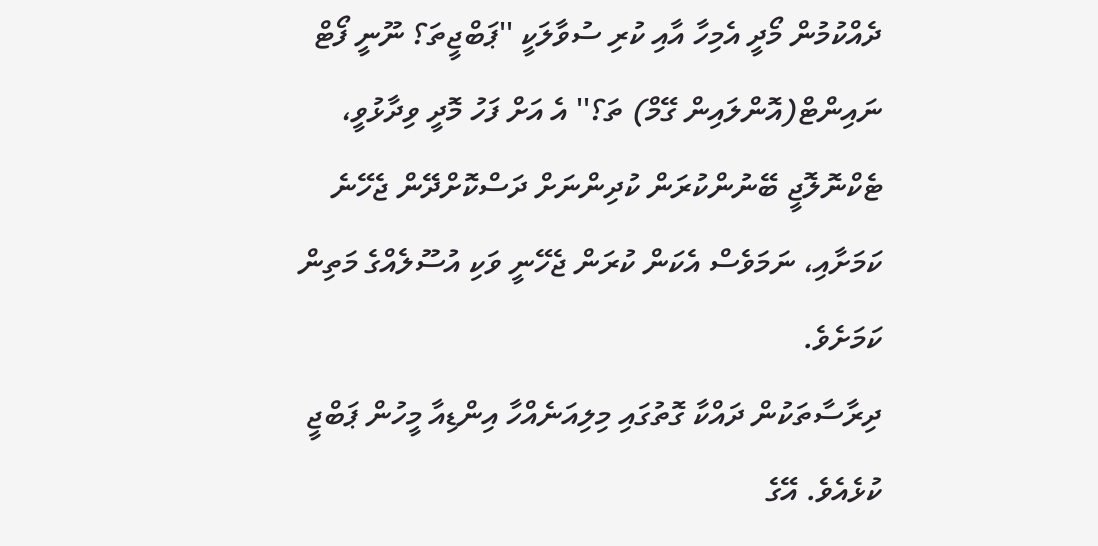ދެއްކުމުން މޯދީ އެމިހާ އާއި ކުރި ސުވާލަކީ ''ޕަބްޖީތަ؟ ނޫނީ ފޯޓް ނައިންޓް(އޮންލައިން ގޭމް) ތަ؟'' އެ އަށް ފަހު މޮދީ ވިދާޅުވީ، ޓެކްނޮލޮޖީ ބޭނުންކުރަން ކުދިންނަށް ދަސްކޮށްދޭން ޖެހޭނެ ކަމަށާއި، ނަމަވެސް އެކަން ކުރަން ޖެހޭނީ ވަކި އުސޫލެއްގެ މަތިން ކަމަށެވެ.
ދިރާސާތަކުން ދައްކާ ގޮތުގައި މިލިއަނެއްހާ އިންޑިއާ މީހުން ޕަބްޖީ ކުޅެއެވެ. އޭގެ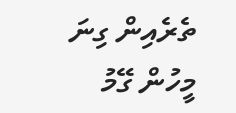ތެރެއިން ގިނަ މީހުން ގޭމު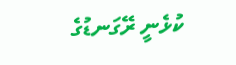ކުޅެނީ ރޭގަނޑުގެ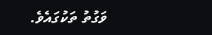ވަގުތު ތަކުގައެވެ.